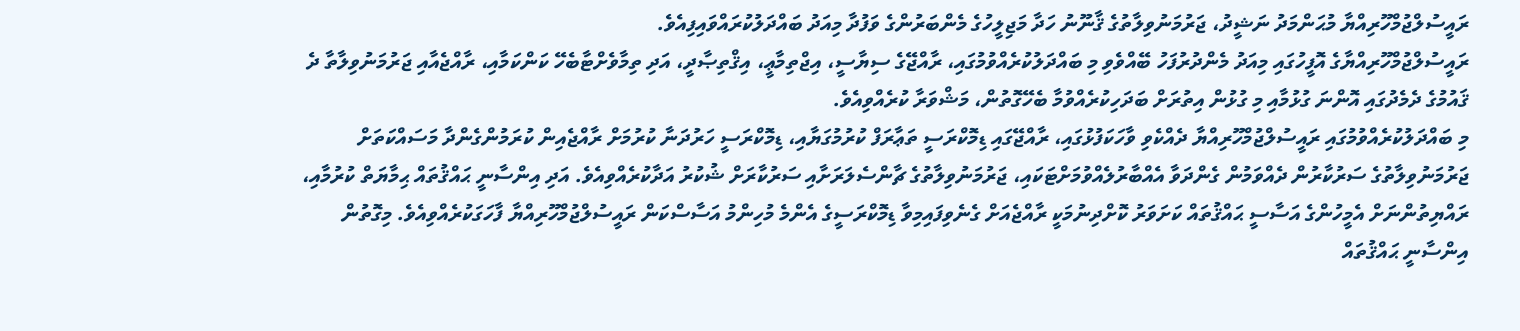ރައީސުލްޖުމްހޫރިއްޔާ މުޙަންމަދު ނަޝީދު، ޖަރުމަނުވިލާތުގެ ޤާނޫނު ހަދާ މަޖިލީހުގެ މެންބަރުންގެ ވަފުދާ މިއަދު ބައްދަލުކުރައްވައިފިއެވެ.
ރައީސުލްޖުމްހޫރިއްޔާގެ އޮފީހުގައި މިއަދު މެންދުރުފަހު ބޭއްވެވި މި ބައްދަލުކުރެއްވުމުގައި، ރާއްޖޭގެ ސިޔާސީ، އިޖްތިމާޢީ، އިޤްތިޞާދީ، އަދި ތިމާވެށްޓާބެހޭ ކަންކަމާއި، ރާއްޖެއާއި ޖަރުމަނުވިލާތާ ދެ ޤައުމުގެ ދެމެދުގައި އޮންނަ ގުޅުމާއި މި ގުޅުން އިތުރަށް ބަދަހިކުރެއްވުމާ ބެހޭގޮތުން، މަޝްވަރާ ކުރެއްވިއެވެ.
މި ބައްދަލުކުރެއްވުމުގައި ރައީސުލްޖުމްހޫރިއްޔާ ދެއްކެވި ވާހަކަފުޅުގައި، ރާއްޖޭގައި ޑިމޮކްރަސީ ތަޢާރަފް ކުރުމުގަޔާއި، ޑިމޮކްރަސީ ހަރުދަނާ ކުރުމަށް ރާއްޖެއިން ކުރަމުންގެންދާ މަސައްކަތަށް ޖަރުމަނުވިލާތުގެ ސަރުކާރުން ދެއްވަމުން ގެންދަވާ އެއްބާރުލެއްވުމަށްޓަކައި، ޖަރުމަނުވިލާތުގެ ޗާންސެލަރަށާއި ސަރުކާރަށް ޝުކުރު އަދާކުރެއްވިއެވެ. އަދި އިންސާނީ ޙައްޤުތައް ޙިމާޔަތް ކުރުމާއި، ރައްޔިތުންނަށް އެމީހުންގެ އަސާސީ ޙައްޤުތައް ކަށަވަރު ކޮށްދިނުމަކީ ރާއްޖެއަށް ގެނެވިފައިމިވާ ޑިމޮކްރަސީގެ އެންމެ މުހިންމު އަސާސްކަން ރައީސުލްޖުމްހޫރިއްޔާ ފާހަގަކުރެއްވިއެވެ. މިގޮތުން އިންސާނީ ޙައްޤުތައް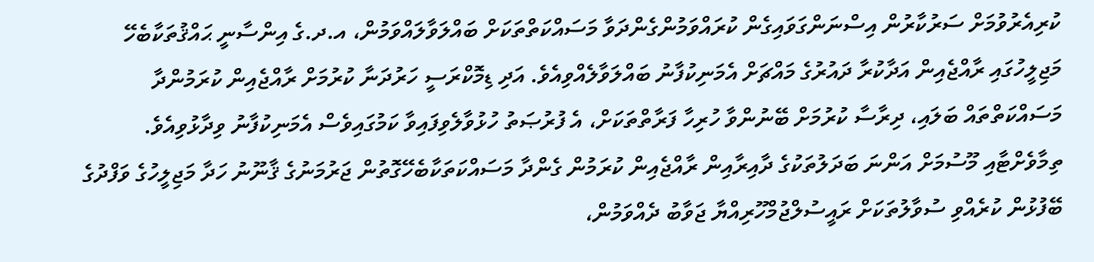ކުރިއެރުވުމަށް ސަރުކާރުން އިސްނަންގަވައިގެން ކުރައްވަމުންގެންދަވާ މަސައްކަތްތަކަށް ބައްލަވާލައްވަމުން، އ.ދ.ގެ އިންސާނީ ޙައްޤުތަކާބެހޭ މަޖިލީހުގައި ރާއްޖެއިން އަދާކުރާ ދައުރުގެ މައްޗަށް އެމަނިކުފާނު ބައްލަވާލެއްވިއެވެ. އަދި ޑިމޮކްރަސީ ހަރުދަނާ ކުރުމަށް ރާއްޖެއިން ކުރަމުންދާ މަސައްކަތްތައް ބަލައި، ދިރާސާ ކުރުމަށް ބޭނުންވާ ހުރިހާ ފަރާތްތަކަށް، އެ ފުރުޞަތު ހުޅުވާލެވިފައިވާ ކަމުގައިވެސް އެމަނިކުފާނު ވިދާޅުވިއެވެ.
ތިމާވެށްޓާއި މޫސުމަށް އަންނަ ބަދަލުތަކުގެ ދާއިރާއިން ރާއްޖެއިން ކުރަމުން ގެންދާ މަސައްކަތަކާބެހޭގޮތުން ޖަރުމަނުގެ ޤާނޫނު ހަދާ މަޖިލީހުގެ ވަފްދުގެ ބޭފުޅުން ކުރެއްވި ސުވާލުތަކަށް ރައީސުލްޖުމްހޫރިއްޔާ ޖަވާބު ދެއްވަމުން،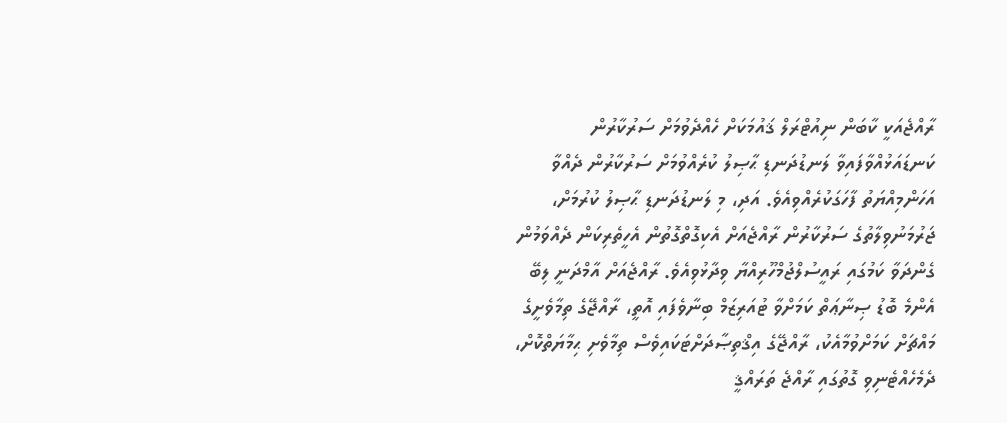ރާއްޖެއަކީ ކާބަން ނިއުޓްރަލް ޤައުމަކަށް ހެއްދެވުމަށް ސަރުކާރުން ކަނޑައަޅުއްވާފައިވާ ލަނޑުދަނޑި ޙާޞިލު ކުރެއްވުމަށް ސަރުކާރުން ދެއްވާ އަހަންމިއްޔަތު ފާހަގަކުރެއްވިއެވެ. އަދި، މި ލަނޑުދަނޑި ޙާޞިލު ކުރުމަށް، ޖަރުމަނުވިލާތުގެ ސަރުކާރުން ރާއްޖެއަށް އެކިގޮތްގޮތުން އެހީތެރިކަން ދެއްވަމުން ގެންދަވާ ކަމުގައި ރައީސުލްޖުމްހޫރިއްޔާ ވިދާޅުވިއެވެ. ރާއްޖެއަށް އާމްދަނީ ލިބޭ އެންމެ ބޮޑު ޞިނާޢަތް ކަމަށްވާ ޓުއަރިޒަމް ބިނާވެފައި އޮތީ، ރާއްޖޭގެ ތިމާވެށީގެ މައްޗަށް ކަމަށްވުމާއެކު، ރާއްޖޭގެ އިޤްތިޞާދަށްޓަކައިވެސް ތިމާވެށި ޙިމާޔަތްކޮށް، ދެމެހެއްޓެނިވި ގޮތުގައި ރާއްޖެ ތަރައްޤީ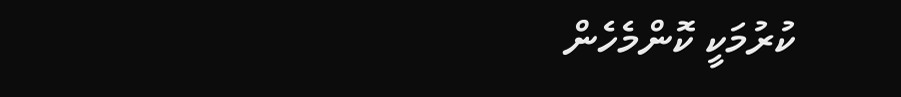ކުރުމަކީ ކޮންމެހެން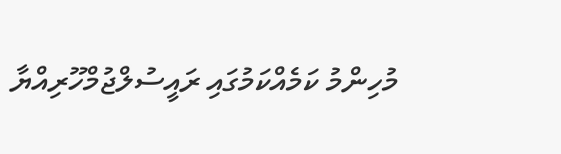މުހިންމު ކަމެއްކަމުގައި ރައީސުލްޖުމްހޫރިއްޔާ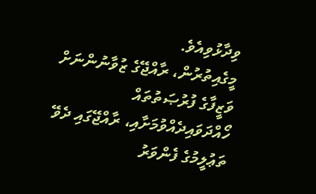ވިދާޅުވިއެވެ.
މީގެއިތުރުން، ރާއްޖޭގެ ޒުވާނުންނަށް ވަޒީފާގެ ފުރުޞަތުތައް ހޯއްދަވައިދެއްވުމަށާއި، ރާއްޖޭގައި ދެވޭ ތަޢުލީމުގެ ފެންވަރު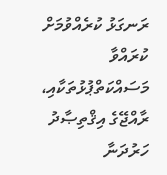ރަނގަޅު ކުރެއްވުމަށް ކުރައްވާ މަސައްކަތްޕުޅުތަކާއި، ރާއްޖޭގެ އިޤްތިޞާދު ހަރުދަނާ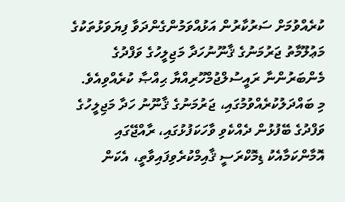ކުރެއްވުމަށް ސަރުކާރުން އަޅުއްވަމުންގެންދަވާ ފިޔަވަޅުތަކުގެ މަޢުލޫމާތު ޖަރުމަނުގެ ޤާނޫނުހަދާ މަޖިލީހުގެ ވަފްދުގެ މެންބަރުންނާ ރައީސުލްޖުމްހޫރިއްޔާ ޙިއްޞާ ކުރެއްވިއެވެ.
މި ބައްދަލުކުރެއްވުމުގައި، ޖަރުމަނުގެ ޤާނޫނު ހަދާ މަޖިލީހުގެ ވަފްދުގެ ބޭފުޅުން ދެއްކެވި ވާހަކަފުޅުގައި، ރާއްޖޭގައި އޮމާންކަމާއެކު ޑިމޮކްރަސީ ޤާއިމްކުރެވިފައިވާތީ، އެކަން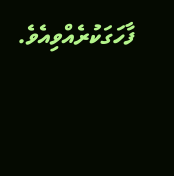ފާހަގަކުރެއްވިއެވެ.